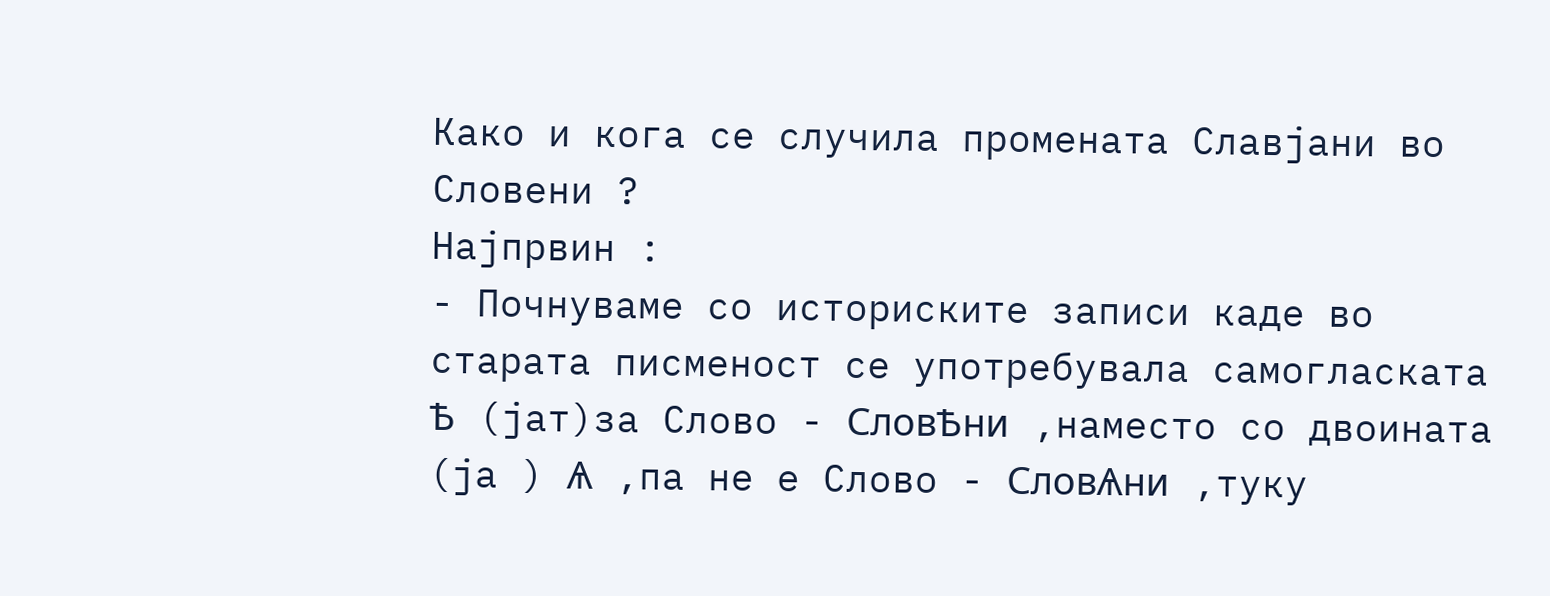Како и кога се случила промената Славјани во Словени ?
Најпрвин :
- Почнуваме со историските записи каде во старата писменост се употребувала самогласката Ѣ (јат)за Слово - СловѢни ,наместо со двоината (ја ) Ѧ ,па не е Слово - СловѦни ,туку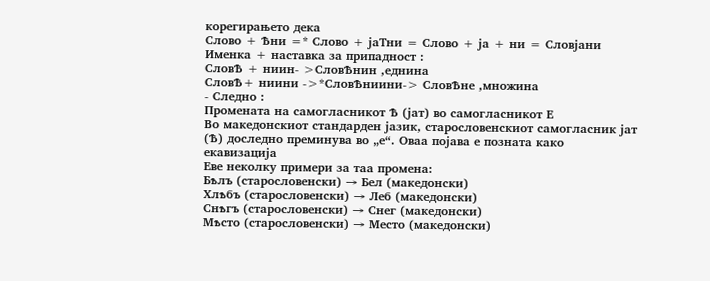корегирањето дека
Слово + Ѣни =* Слово + јаТни = Слово + ја + ни = Словјани
Именка + наставка за припадност :
СловѢ + ниин- >СловѢнин ,еднина
СловѢ+ ниини ->*СловѢниини-> СловѢне ,множина
- Следно :
Промената на самогласникот Ѣ (јат) во самогласникот Е
Во македонскиот стандарден јазик, старословенскиот самогласник јат (Ѣ) доследно преминува во „е“. Оваа појава е позната како екавизација
Еве неколку примери за таа промена:
Бѣлъ (старословенски) → Бел (македонски)
Хлѣбъ (старословенски) → Леб (македонски)
Снѣгъ (старословенски) → Снег (македонски)
Мѣсто (старословенски) → Место (македонски)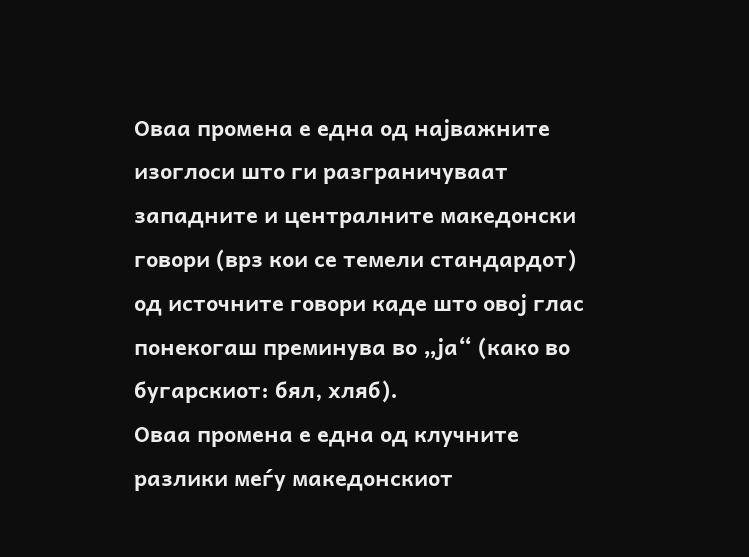Оваа промена е една од најважните изоглоси што ги разграничуваат западните и централните македонски говори (врз кои се темели стандардот) од источните говори каде што овој глас понекогаш преминува во „ја“ (како во бугарскиот: бял, хляб).
Оваа промена е една од клучните разлики меѓу македонскиот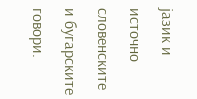јазик и источно словенските и бугарските говори.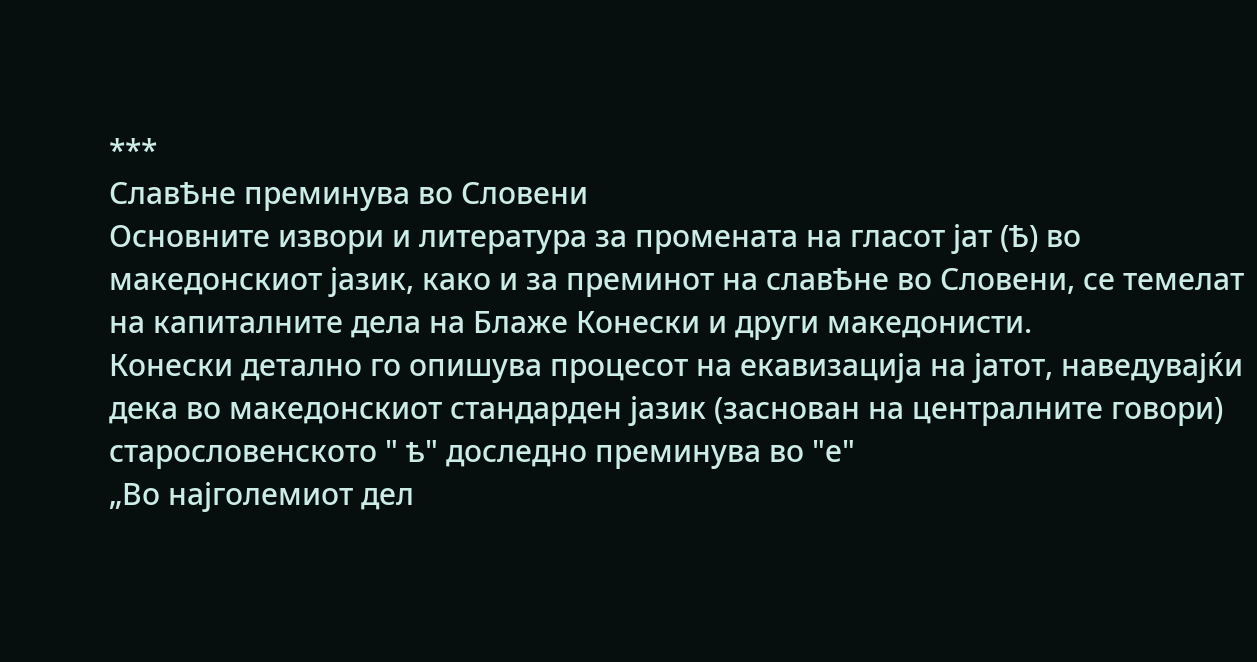***
СлавѢне преминува во Словени
Основните извори и литература за промената на гласот јат (Ѣ) во македонскиот јазик, како и за преминот на славѢне во Словени, се темелат на капиталните дела на Блаже Конески и други македонисти.
Конески детално го опишува процесот на екавизација на јатот, наведувајќи дека во македонскиот стандарден јазик (заснован на централните говори) старословенското " ѣ" доследно преминува во "е"
„Во најголемиот дел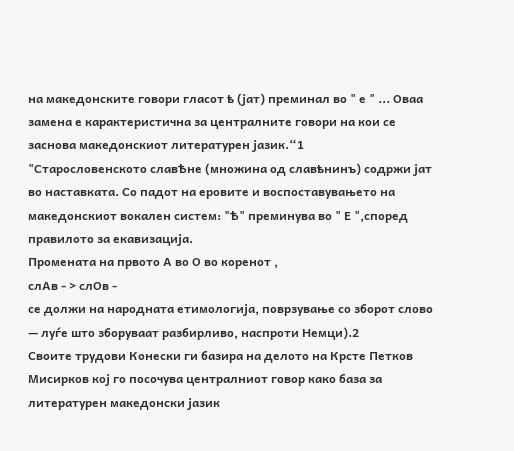на македонските говори гласот ѣ (јат) преминал во " е " ... Оваа замена е карактеристична за централните говори на кои се заснова македонскиот литературен јазик.“1
"Старословенското славѢне (множина од славѣнинъ) содржи јат во наставката. Со падот на еровите и воспоставувањето на македонскиот вокален систем: "Ѣ" преминува во " Е ",според правилото за екавизација.
Промената на првото А во О во коренот ,
слАв - > слОв -
се должи на народната етимологија, поврзување со зборот слово — луѓе што зборуваат разбирливо, наспроти Немци).2
Своите трудови Конески ги базира на делото на Крсте Петков Мисирков кој го посочува централниот говор како база за литературен македонски јазик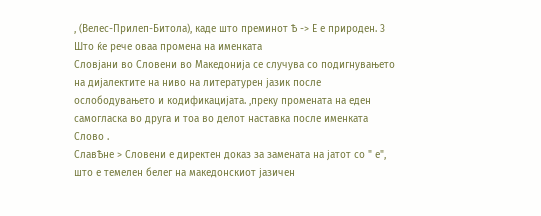, (Велес-Прилеп-Битола), каде што преминот Ѣ -> Е е природен. 3
Што ќе рече оваа промена на именката
Словјани во Словени во Македонија се случува со подигнувањето на дијалектите на ниво на литературен јазик после ослободувањето и кодификацијата. ,преку промената на еден самогласка во друга и тоа во делот наставка после именката Слово .
СлавѢне > Словени е директен доказ за замената на јатот со " е", што е темелен белег на македонскиот јазичен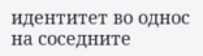идентитет во однос на соседните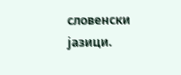словенски јазици.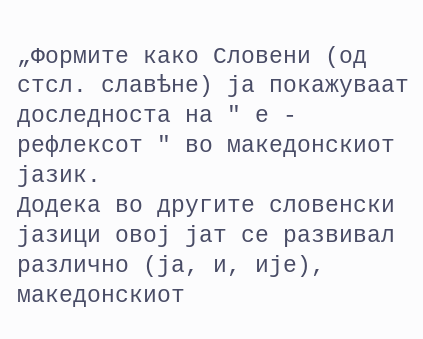„Формите како Словени (од стсл. славѣне) ја покажуваат доследноста на " е - рефлексот " во македонскиот јазик.
Додека во другите словенски јазици овој јат се развивал различно (ја, и, ије), македонскиот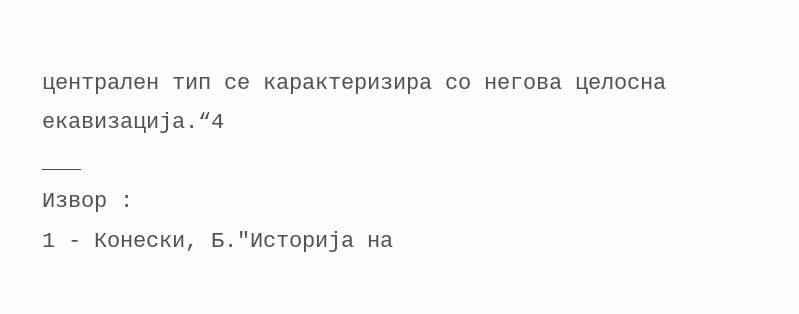централен тип се карактеризира со негова целосна екавизација.“4
___
Извор :
1 - Конески, Б."Историја на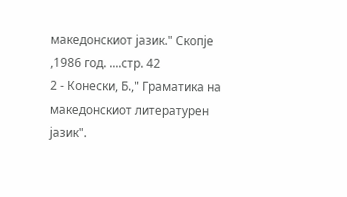македонскиот јазик." Скопје ,1986 год. ....стр. 42
2 - Конески, Б.," Граматика на македонскиот литературен јазик".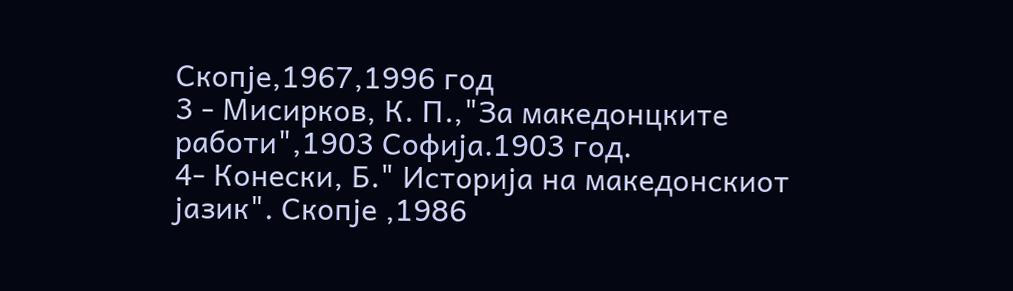Скопје,1967,1996 год
3 - Мисирков, К. П.,"За македонцките работи",1903 Софија.1903 год.
4- Конески, Б." Историја на македонскиот јазик". Скопје ,1986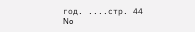год. ....стр. 44
No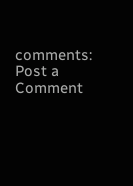comments:
Post a Comment